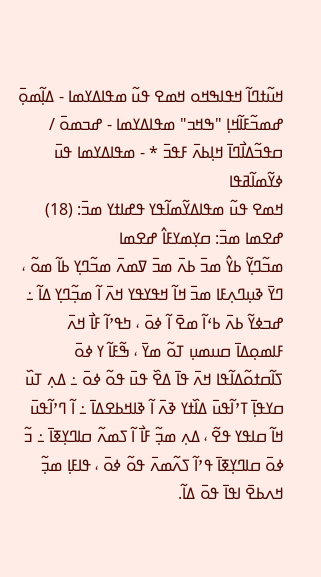ߞߎ߬ߙߣߊ߬ ߞߟߊߒߞߋ ߞߘߐ ߟߎ߬ ߘߟߊߡߌߘߊ - ߡߊ߲߬ߘߋ߲߫ ߝߘߏ߬ߓߊ߬ߞߊ߲ "ߒߞߏ" ߘߟߊߡߌߘߊ - ߝߏߘߋ߫ / ߛߟߏ߬ߡߊ߯ߣߊ߫ ߞߊ߲ߕߍ߫ ߓߟߏ߫ * - ߘߟߊߡߌߘߊ ߟߎ߫ ߦߌ߬ߘߊ߬ߥߟߊ
ߞߘߐ ߟߎ߬ ߘߟߊߡߌ߬ߘߊ߬ߟߌ ߟߝߊߙߌ ߘߏ߫: (18) ߝߐߘߊ ߘߏ߫: ߛߌ߲ߘߌߓߊ߮ ߝߐߘߊ
ߘߏ߬ߣߌ߲߬ ߕߌ߮ ߘߏ߫ ߕߍ߫ ߘߏ߫ ߜߘߍ߫ ߘߏ߬ߣߌ߲ ߕߊ߬ ߘߋ߬ ، ߣߌ߫ ߢߎ߲ߣߍ߲ߓߊ ߘߏ߫ ߞߊ߬ ߞߟߌߟߌ ߞߍ߫ ߊ߬ ߘߏ߲߬ߣߌ߲ ߡߊ߬ ߸ ߝߏߦߌ߬ ߕߍ߫ ߕߵߊ߬ ߘߐ߫ ߊ߬ ߦߋ߫ ، ߤߟߴߊ߬ ߓߊ߯ ߞߍ߫ ߓߊߘߋ߲ߡߊ߫ ߛߎߘߎ߲ ߠߋ߬ ߘߌ߫ ، ߒ߬ߓߊ߬ ߌ ߦߋ߫ ߖߊ߬ߛߙߋ߬ߡߊ߬ߟߊ ߞߍ߫ ߟߊ߫ ߡߐ߰ ߟߎ߫ ߟߋ߬ ߦߋ߫ ߸ ߡߍ߲ ߠߎ߰ ߛߌߟߊ߲߫ ߠߴߊ߬ߟߎ߫ ߡߊ߰ߙߌ ߢߍ߫ ߊ߬ ߢߊߞߕߐߡߊ߫ ߸ ߊ߬ ߣߴߊ߬ߟߎ߫ ߞߊ߬ ߛߊߟߌ ߟߐ߬ ، ߡߍ߲ ߘߏ߲߬ ߓߊ߯ ߊ߬ ߖߘߍ߬ ߛߊߣߌ߲ߧߊ߫ ߸ ߏ߬ ߦߋ߫ ߛߊߣߌ߲ߧߊ߫ ߟߴߊ߬ ߖߍ߬ߘߍ߫ ߟߋ߬ ߦߋ߫ ، ߟߊߓߊ߲ ߘߏ߲߬ ߞߍߕߐ߫ ߊߟߊ߫ ߟߋ߫ ߡߊ߬.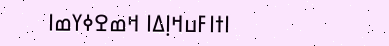ߊߙߊߓߎߞߊ߲ߡߊ ߞߘߐߦߌߘߊ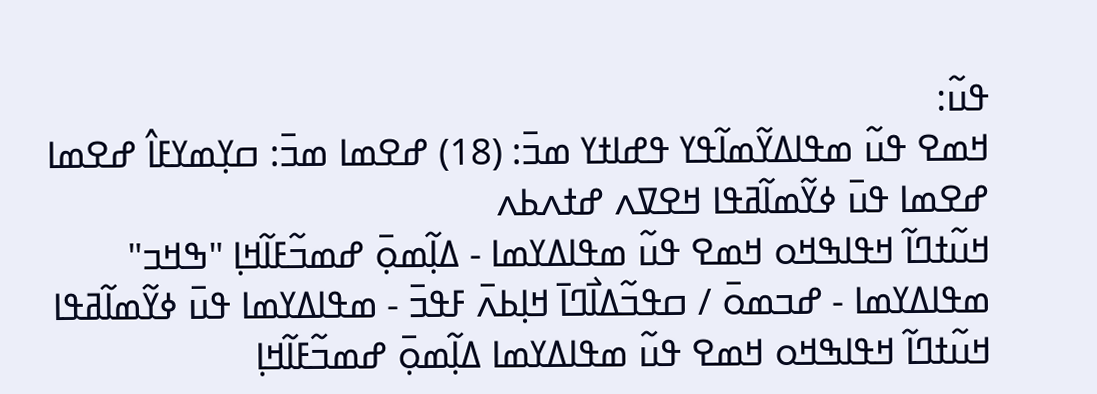ߟߎ߬:
ߞߘߐ ߟߎ߬ ߘߟߊߡߌ߬ߘߊ߬ߟߌ ߟߝߊߙߌ ߘߏ߫: (18) ߝߐߘߊ ߘߏ߫: ߛߌ߲ߘߌߓߊ߮ ߝߐߘߊ
ߝߐߘߊ ߟߎ߫ ߦߌ߬ߘߊ߬ߥߟߊ ߞߐߜߍ ߝߙߍߕߍ
ߞߎ߬ߙߣߊ߬ ߞߟߊߒߞߋ ߞߘߐ ߟߎ߬ ߘߟߊߡߌߘߊ - ߡߊ߲߬ߘߋ߲߫ ߝߘߏ߬ߓߊ߬ߞߊ߲ "ߒߞߏ" ߘߟߊߡߌߘߊ - ߝߏߘߋ߫ / ߛߟߏ߬ߡߊ߯ߣߊ߫ ߞߊ߲ߕߍ߫ ߓߟߏ߫ - ߘߟߊߡߌߘߊ ߟߎ߫ ߦߌ߬ߘߊ߬ߥߟߊ
ߞߎ߬ߙߣߊ߬ ߞߟߊߒߞߋ ߞߘߐ ߟߎ߬ ߘߟߊߡߌߘߊ ߡߊ߲߬ߘߋ߲߫ ߝߘߏ߬ߓߊ߬ߞߊ߲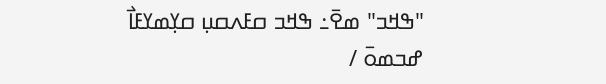"ߒߞߏ" ߘߐ߫߸ ߒߞߏ ߛߓߍߛߎ߲ ߛߌ߲ߘߌߓߊ߯ ߝߏߘߋ߫ /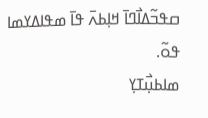ߛߟߏ߬ߡߊ߯ߣߊ߫ ߞߊ߲ߕߍ߫ ߟߊ߫ ߘߟߊߡߌߘߊ ߟߋ߬.
ߘߊߕߎ߲߯ߠߌ߲